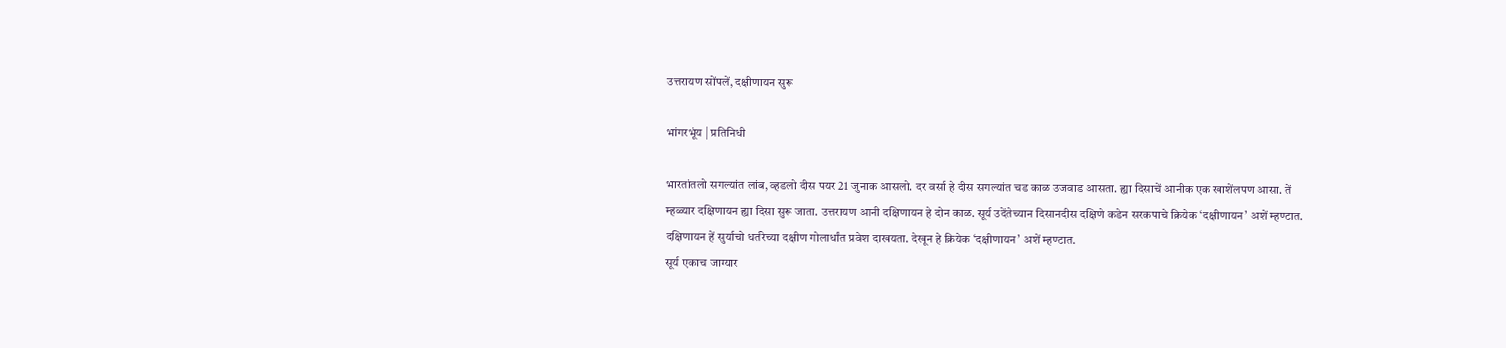उत्तरायण सोंपलें, दक्षीणायन सुरू

भांगरभूंय | प्रतिनिधी

भारतांतलो सगल्यांत लांब, व्हडलो दीस पयर 21 जुनाक आसलो. दर वर्सा हे दीस सगल्यांत चड काळ उजवाड आसता. ह्या दिसाचें आनीक एक खाशेंलपण आसा. तें म्हळ्यार दक्षिणायन ह्या दिसा सुरू जाता. उत्तरायण आनी दक्षिणायन हे दोन काळ. सूर्य उदेंतेच्यान दिसानदीस दक्षिणे कडेन सरकपाचे क्रियेक ‘दक्षीणायन’ अशें म्हण्टात. दक्षिणायन हें सुर्याचो धर्तरेच्या दक्षीण गोलार्धांत प्रवेश दाखयता. देखून हे क्रियेक ‘दक्षीणायन’ अशें म्हण्टात.
सूर्य एकाच जाग्यार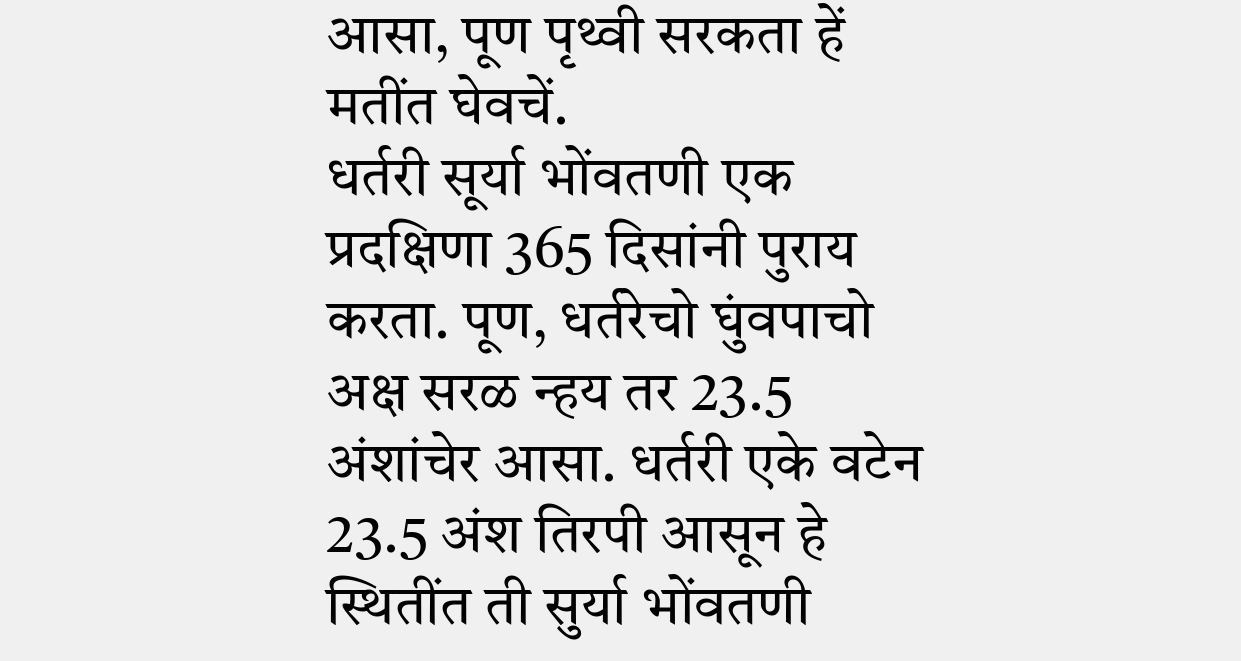आसा, पूण पृथ्वी सरकता हें मतींत घेवचें.
धर्तरी सूर्या भोंवतणी एक प्रदक्षिणा 365 दिसांनी पुराय करता. पूण, धर्तरेचो घुंवपाचो अक्ष सरळ न्हय तर 23.5 अंशांचेर आसा. धर्तरी एके वटेन 23.5 अंश तिरपी आसून हे स्थितींत ती सुर्या भोंवतणी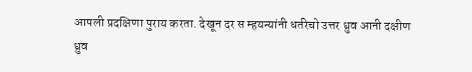आपली प्रदक्षिणा पुराय करता. देखून दर स म्हयन्यांनी धर्तरेचो उत्तर ध्रुव आनी दक्षीण ध्रुव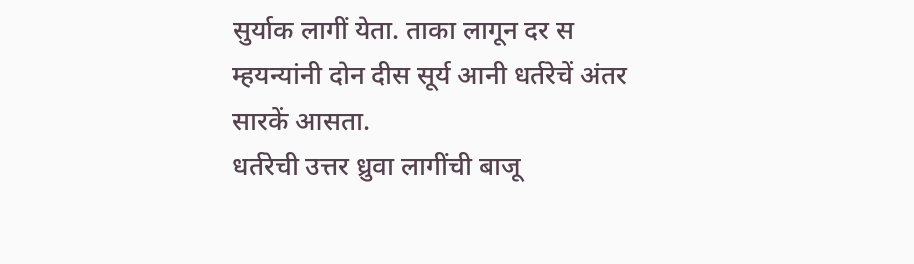सुर्याक लागीं येता. ताका लागून दर स म्हयन्यांनी दोन दीस सूर्य आनी धर्तरेचें अंतर सारकें आसता.
धर्तरेची उत्तर ध्रुवा लागींची बाजू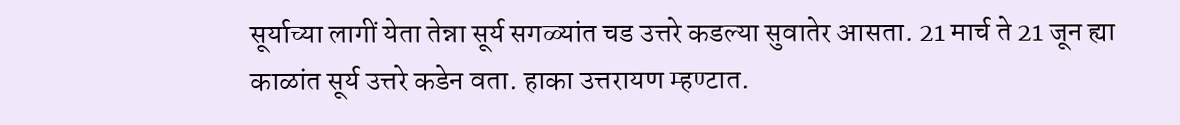सूर्याच्या लागीं येता तेन्ना सूर्य सगळ्यांत चड उत्तरे कडल्या सुवातेर आसता. 21 मार्च ते 21 जून ह्या काळांत सूर्य उत्तरे कडेन वता. हाका उत्तरायण म्हण्टात.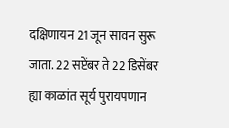दक्षिणायन 21 जून सावन सुरू जाता. 22 सप्टेंबर ते 22 डिसेंबर ह्या काळांत सूर्य पुरायपणान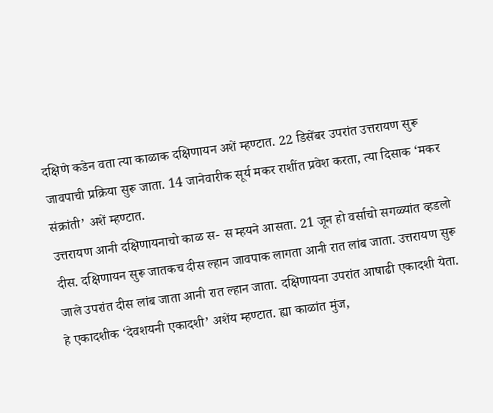दक्षिणे कडेन वता त्या काळाक दक्षिणायन अशें म्हण्टात. 22 डिसेंबर उपरांत उत्तरायण सुरू जावपाची प्रक्रिया सुरू जाता. 14 जानेवारीक सूर्य मकर राशींत प्रवेश करता, त्या दिसाक ‘मकर संक्रांती’ अशें म्हण्टात.
उत्तरायण आनी दक्षिणायनाचो काळ स- स म्हयने आसता. 21 जून हो वर्साचो सगळ्यांत व्हडलो दीस. दक्षिणायन सुरू जातकच दीस ल्हान जावपाक लागता आनी रात लांब जाता. उत्तरायण सुरू जाले उपरांत दीस लांब जाता आनी रात ल्हान जाता. दक्षिणायना उपरांत आषाढी एकादशी येता. हे एकादशीक ‘देवशयनी एकादशी’ अशेंय म्हण्टात. ह्या काळांत मुंज,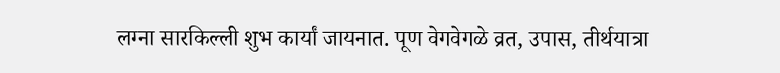लग्ना सारकिल्ली शुभ कार्यां जायनात. पूण वेगवेगळे व्रत, उपास, तीर्थयात्रा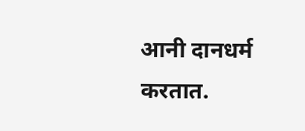आनी दानधर्म करतात.